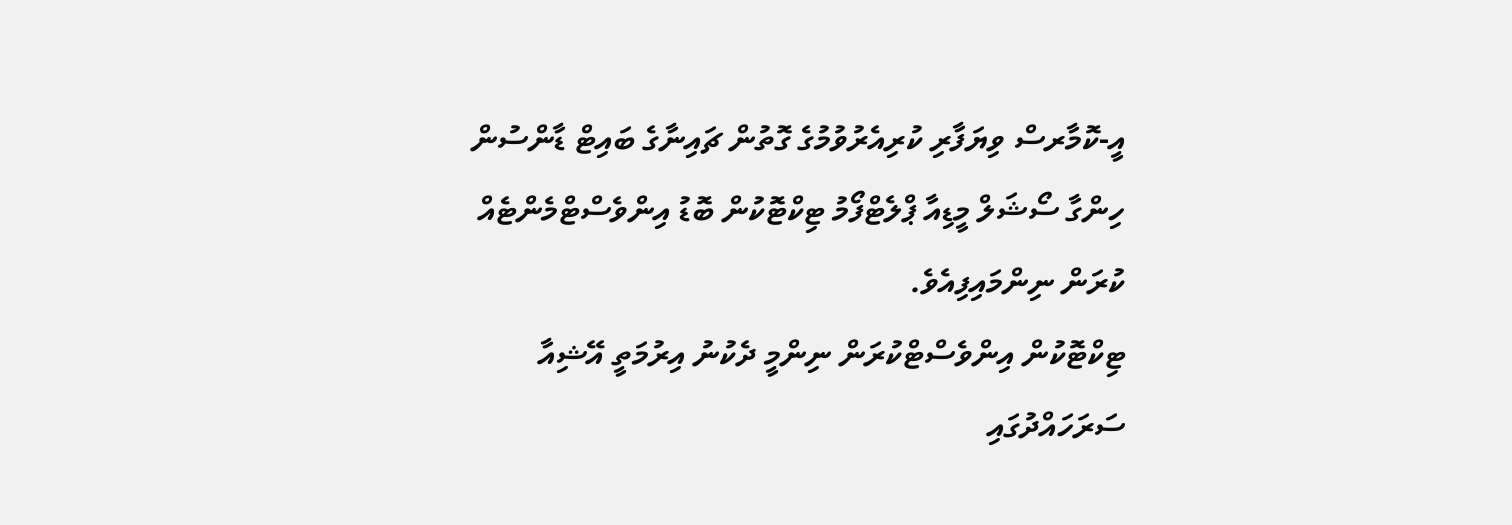އީ-ކޮމާރސް ވިޔަފާރި ކުރިއެރުވުމުގެ ގޮތުން ޗައިނާގެ ބައިޓް ޑާންސުން ހިންގާ ސޯޝަލް މީޑިއާ ޕްލެޓްފޯމު ޓިކްޓޮކުން ބޮޑު އިންވެސްޓްމެންޓެއް ކުރަން ނިންމައިފިއެވެ.
ޓިކްޓޮކުން އިންވެސްޓްކުރަން ނިންމީ ދެކުނު އިރުމަތީ އޭޝިއާ ސަރަހައްދުގައި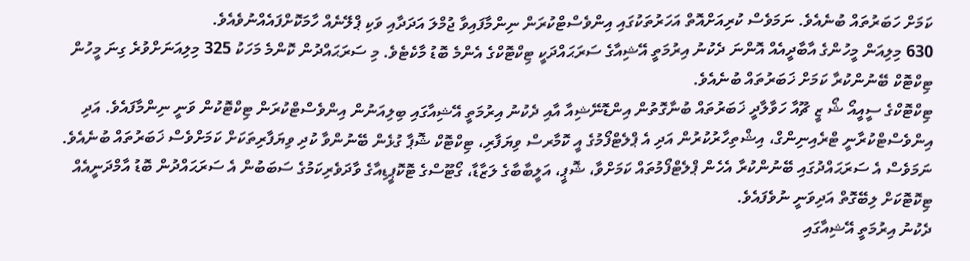ކަމަށް ހަބަރުތައް ބުނެއެވެ. ނަމަވެސް ކުރިއަށްއޮތް އަހަރުތަކުގައި އިންވެސްޓްކުރަން ނިންމާފައިވާ ޖުމްލަ އަދަދާއި ވަކި ޕްލޭނެއް ހާމަކޮށްފައެއްނުވެއެވެ.
630 މިލިއަން މީހުންގެ އާބާދީއެއް އޮންނަ ދެކުނު އިރުމަތީ އޭޝިއާގެ ސަރަޙައްދަކީ ޓިކްޓޮކްގެ އެންމެ ބޮޑު މާކެޓެވެ. މި ސަރަޙައްދުން ކޮންމެ މަހަކު 325 މިލިއަނަށްވުރެ ގިނަ މީހުން ޓިކްޓޮކް ބޭނުންކުރާ ކަމަށް ޚަބަރުތައް ބުނެއެވެ.
ޓިކްޓޮކްގެ ސީއީއޯ ޝޯ ޒީ ޗޫއާ ހަވާލާދީ ޚަބަރުތައް ބުނާގޮތުން އިންޑޮނޭޝިއާ އާއި ދެކުނު އިރުމަތީ އޭޝިއާގައި ބިލިއަނުން އިންވެސްޓްކުރަން ޓިކްޓޮކުން ވަނީ ނިންމާފައެވެ. އަދި އިންވެސްޓްކުރާނީ ޓްރެއިނިންގް، އިޝްތިހާރުކުރުން އަދި އެ ޕްލެޓްފޯމުގެ އީ ކޮމާރސް ވިޔަފާރި، ޓިކްޓޮކް ޝޮޕާ ގުޅެން ބޭނުންވާ ކުދި ވިޔަފާރިތަކަށް ކަމަށްވެސް ޚަބަރުތައް ބުނެއެވެ.
ނަމަވެސް އެ ސަރަޙައްދުގައި ބޭނުންކުރާ އެހެން ޕްލެޓްފޯމުތައް ކަމަށްވާ، ޝޮޕީ، އަލީބާބާގެ ލަޒާޑާ، ގޯޓޫސްގެ ޓޮކޮޕީޑިއާގެ ވާދަވެރިކަމުގެ ސަބަބުން އެ ސަރަޙައްދުން ބޮޑު އާމްދަނީއެއް ޓިކޮޓޮކަށް ލިބޭގޮތް އަދިވަނީ ނުވެފައެވެ.
ދެކުނު އިރުމަތީ އޭޝިއާގައި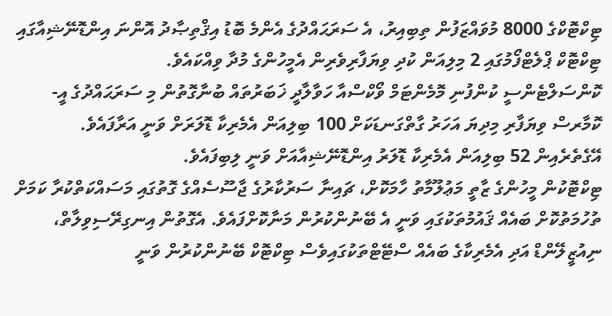ޓިކްޓޮކްގެ 8000 މުވައްޒަފުން ތިބިއިރު، އެ ސަރަޙައްދުގެ އެންމެ ބޮޑު އިޤްތިޞާދު އޮންނަ އިންޑޮނޭޝިއާގައި ޓިކްޓޮކް ޕްލެޓްފޯމުގައި 2 މިލިއަން ކުދި ވިޔަފާރިވެރިން އެމީހުންގެ މުދާ ވިއްކައެވެ.
ކޮންސަލްޓެންސީ ކުންފުނި މޮމެންޓަމް ވޯކްސްއާ ހަވާލާދީ ޚަބަރުތައް ބުނާގޮތުން މި ސަރަޙައްދުގެ އީ-ކޮމާރސް ވިޔަފާރި މިދިޔަ އަހަރު ގާތްގަނޑަކަށް 100 ބިލިއަން އެމެރިކާ ޑޮލަރަށް ވަނީ އަރާފައެވެ. އޭގެތެރެއިން 52 ބިލިއަން އެމެރިކާ ޑޮލަރު އިންޑޮނޭޝިއާއަށް ވަނީ ލިބިފައެވެ.
ޓިކްޓޮކުން މީހުންގެ ޒާތީ މަޢުލޫމާތު ހާމަކޮށް، ޗައިނާ ސަރުކާރުގެ ޖާސޫސެއްގެ ގޮތުގައި މަސައްކަތްކުރާ ކަމަށް ތުހުމަތުކޮށް ބައެއް ޤައުމުތަކުގައި ވަނީ އެ ބޭނުންކުރުން މަނާކޮށްފައެވެ. އެގޮތުން އިނގިރޭސިވިލާތް، ނިއުޒީލޭންޑް އަދި އެމެރިކާގެ ބައެއް ސްޓޭޓްތަކުގައިވެސް ޓިކްޓޮކް ބޭނުންކުރުން ވަނީ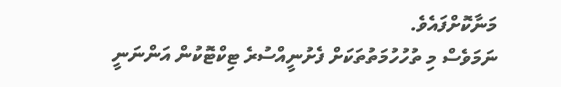މަނާކޮށްފައެވެ.
ނަމަވެސް މި ތުހުހުމަތުތަކަށް ފެށުނީއްސުރެ ޓިކްޓޮކުން އަންނަނީ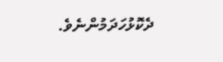ދެކޮޅުހަދަމުންނެވެ.